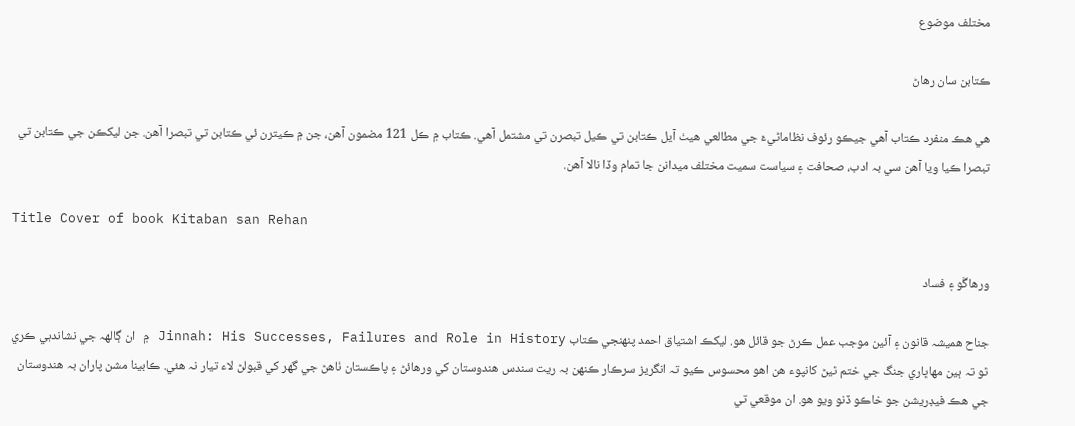مختلف موضوع

ڪتابن سان رھاڻ

ھي ھڪ منفرد ڪتاب آھي جيڪو رئوف نظاماڻيءَ جي مطالعي ھيٺ آيل ڪتابن تي ڪيل تبصرن تي مشتمل آھي. ڪتاب ۾ ڪل 121 مضمون آھن، جن ۾ ڪيترن ئي ڪتابن تي تبصرا آھن. جن ليکڪن جي ڪتابن تي تبصرا ڪيا ويا آھن سي بہ ادب، صحافت ۽ سياست سميت مختلف ميدانن جا تمام وڏا نالا آھن.

Title Cover of book Kitaban san Rehan

ورهاڱو ۽ فساد

جناح هميشہ قانون ۽ آئين موجب عمل ڪرڻ جو قائل هو. ليکڪ اشتياق احمد پنھنجي ڪتاب Jinnah: His Successes, Failures and Role in History ۾ ان ڳالھہ جي نشاندہي ڪري ٿو تہ ٻين مھاڀاري جنگ جي ختم ٿيڻ کانپوء هن اهو محسوس ڪيو تہ انگريز سرڪار ڪنھن بہ ريت سندس هندوستان کي ورهائڻ ۽ پاڪستان ٺاهڻ جي گهر کي قبولڻ لاء تيار نہ هئي. ڪابينا مشن پاران بہ هندوستان جي هڪ فيڊريشن جو خاڪو ڏنو ويو هو. ان موقعي تي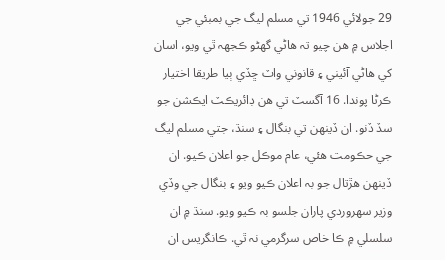29 جولائي 1946 تي مسلم ليگ جي بمبئي جي اجلاس ۾ هن چيو تہ هاڻي گهڻو ڪجهہ ٿي ويو، اسان کي هاڻي آئيني ۽ قانوني واٽ ڇڏي ٻيا طريقا اختيار ڪرڻا پوندا. 16 آگسٽ تي هن ڊائريڪٽ ايڪشن جو سڏ ڏنو. ان ڏينھن تي بنگال ۽ سنڌ، جتي مسلم ليگ جي حڪومت هئي، عام موڪل جو اعلان ڪيو. ان ڏينھن هڙتال جو بہ اعلان ڪيو ويو ۽ بنگال جي وڏي وزير سھروردي پاران جلسو بہ ڪيو ويو. سنڌ ۾ ان سلسلي ۾ ڪا خاص سرگرمي نہ ٿي. ڪانگريس ان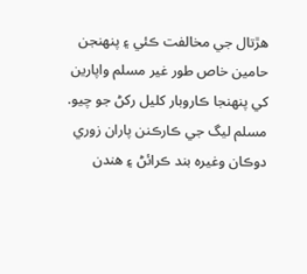هڙتال جي مخالفت ڪئي ۽ پنھنجن حامين خاص طور غير مسلم واپارين کي پنھنجا ڪاروبار کليل رکڻ جو چيو. مسلم ليگ جي ڪارڪنن پاران زوري دوڪان وغيرہ بند ڪرائڻ ۽ هندن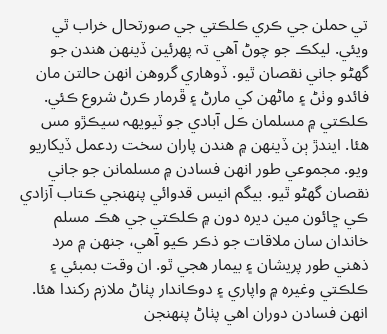تي حملن جي ڪري ڪلڪتي جي صورتحال خراب ٿي ويئي. ليکڪ جو چوڻ آهي تہ پھرئين ڏينھن هندن جو گهڻو جاني نقصان ٿيو. ڏوهاري گروهن انھن حالتن مان فائدو وٺڻ ۽ ماڻھن کي مارڻ ۽ ڦرمار ڪرڻ شروع ڪئي. ڪلڪتي ۾ مسلمان ڪل آبادي جو ٽيويھہ سيڪڙو مس هئا. ايندڙ ٻن ڏينھن ۾ هندن پاران سخت ردعمل ڏيکاريو ويو. مجموعي طور انھن فسادن ۾ مسلمانن جو جاني نقصان گهڻو ٿيو. بيگم انيس قدوائي پنھنجي ڪتاب آزادي ڪي ڇائون مين ديره دون ۾ ڪلڪتي جي هڪ مسلم خاندان سان ملاقات جو ذڪر ڪيو آهي، جنھن ۾ مرد ذهني طور پريشان ۽ بيمار هجي ٿو. ان وقت بمبئي ۽ ڪلڪتي وغيرہ ۾ واپاري ۽ دوڪاندار پٺاڻ ملازم رکندا هئا. انھن فسادن دوران اهي پٺاڻ پنھنجن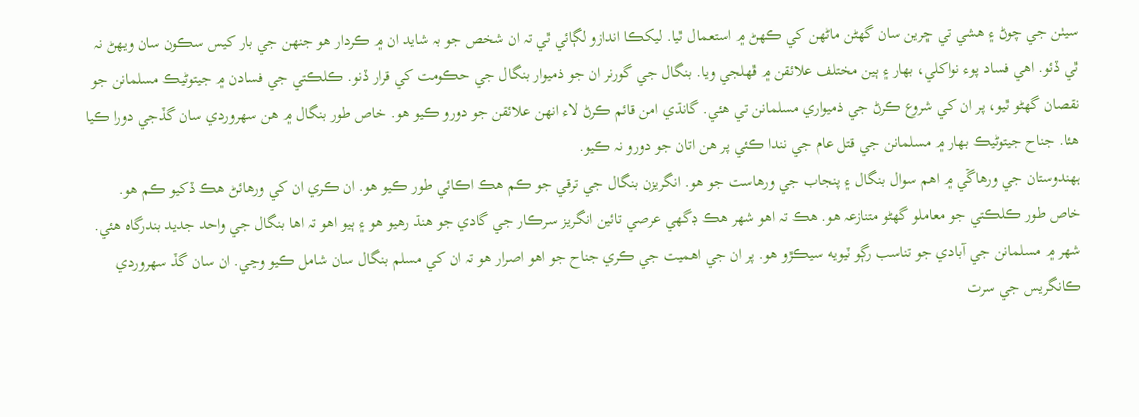سيٺن جي چوڻ ۽ هشي تي ڇرين سان گهڻن ماڻھن کي ڪھڻ ۾ استعمال ٿيا. ليکڪا اندازو لڳائي ٿي تہ ان شخص جو بہ شايد ان ۾ ڪردار هو جنھن جي بار کيس سڪون سان ويھڻ نہ ٿي ڏئو. اهي فساد پوء نواکلي، بھار ۽ ٻين مختلف علائقن ۾ ڦھلجي ويا. بنگال جي گورنر ان جو ذميوار بنگال جي حڪومت کي قرار ڏنو. ڪلڪتي جي فسادن ۾ جيتوڻيڪ مسلمانن جو نقصان گهڻو ٿيو، پر ان کي شروع ڪرڻ جي ذميواري مسلمانن تي هئي. گانڌي امن قائم ڪرڻ لاء انھن علائقن جو دورو ڪيو هو. خاص طور بنگال ۾ هن سھروردي سان گڏجي دورا ڪيا هئا. جناح جيتوڻيڪ بھار ۾ مسلمانن جي قتل عام جي نندا ڪئي پر هن اتان جو دورو نہ ڪيو.
ہهندوستان جي ورهاڱي ۾ اهم سوال بنگال ۽ پنجاب جي ورهاست جو هو. انگريزن بنگال جي ترقي جو ڪم هڪ اڪائي طور ڪيو هو. ان ڪري ان کي ورهائڻ هڪ ڏکيو ڪم هو. خاص طور ڪلڪتي جو معاملو گهڻو متنازعہ هو. هڪ تہ اهو شھر هڪ ڊگهي عرصي تائين انگريز سرڪار جي گادي جو هنڌ رهيو هو ۽ ٻيو اهو تہ اها بنگال جي واحد جديد بندرگاه هئي. شھر ۾ مسلمانن جي آبادي جو تناسب رڳو ٽيويه سيڪڙو هو. پر ان جي اهميت جي ڪري جناح جو اهو اصرار هو تہ ان کي مسلم بنگال سان شامل ڪيو وڃي. ان سان گڏ سھروردي ڪانگريس جي سرت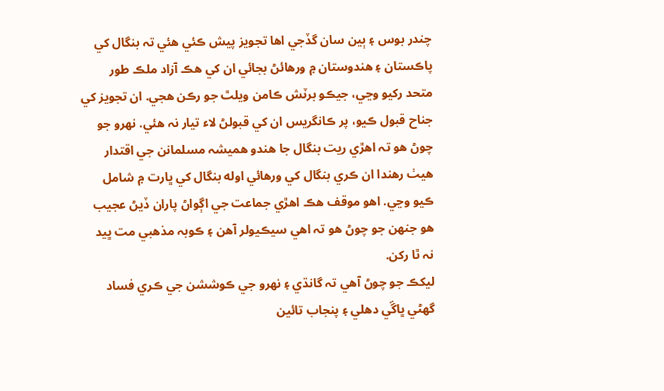چندر بوس ۽ ٻين سان گڏجي اها تجويز پيش ڪئي هئي تہ بنگال کي پاڪستان ۽ هندوستان ۾ ورهائڻ بجائي ان کي هڪ آزاد ملڪ طور متحد رکيو وڃي، جيڪو برٽش ڪامن ويلٿ جو رڪن هجي. ان تجويز کي جناح قبول ڪيو، پر ڪانگريس ان کي قبولڻ لاء تيار نہ هئي. نھرو جو چوڻ هو تہ اهڙي ريت بنگال جا هندو هميشہ مسلمانن جي اقتدار هيٺ رهندا ان ڪري بنگال کي ورهائي اوله بنگال کي ڀارت ۾ شامل ڪيو وڃي. اهو موقف هڪ اهڙي جماعت جي اڳواڻ پاران ڏيڻ عجيب هو جنھن جو چوڻ هو تہ اهي سيڪيولر آهن ۽ ڪوبہ مذهبي مت ڀيد نہ ٿا رکن.
ليکڪ جو چوڻ آهي تہ گانڌي ۽ نھرو جي ڪوششن جي ڪري فساد گهڻي ڀاڱي دھلي ۽ پنجاب تائين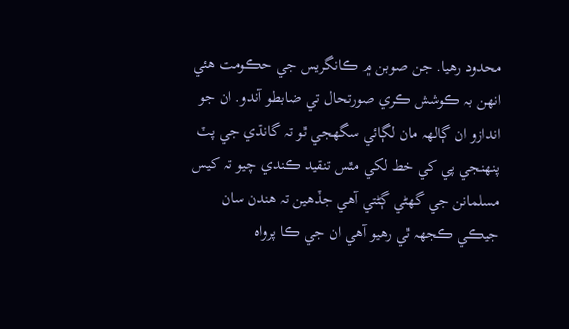محدود رهيا. جن صوبن ۾ ڪانگريس جي حڪومت هئي انھن بہ ڪوشش ڪري صورتحال تي ضابطو آندو. ان جو اندازو ان ڳالھہ مان لڳائي سگهجي ٿو تہ گانڌي جي پٽ پنھنجي پي کي خط لکي مٿس تنقيد ڪندي چيو تہ کيس مسلمانن جي گهڻي ڳڻتي آهي جڏهين تہ هندن سان جيڪي ڪجهہ ٿي رهيو آهي ان جي ڪا پرواه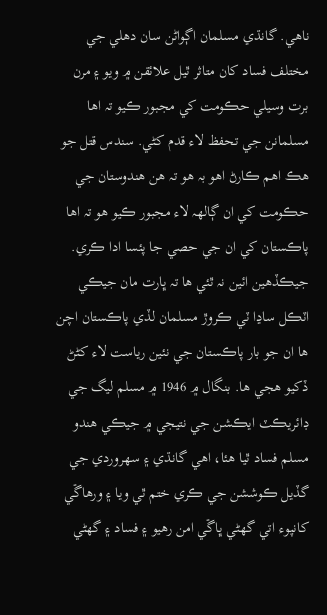ناهي. گانڌي مسلمان اڳواڻن سان دھلي جي مختلف فساد کان متاثر ٿيل علائقن ۾ ويو ۽ مرن برت وسيلي حڪومت کي مجبور ڪيو تہ اها مسلمانن جي تحفظ لاء قدم کڻي. سندس قتل جو هڪ اهم ڪارڻ اهو بہ هو تہ هن هندوستان جي حڪومت کي ان ڳالھہ لاء مجبور ڪيو هو تہ اها پاڪستان کي ان جي حصي جا پئسا ادا ڪري. جيڪڏهين ائين نہ ٿئي ها تہ ڀارت مان جيڪي اٽڪل ساڍا ٽي ڪروڙ مسلمان لڏي پاڪستان اچن ها ان جو بار پاڪستان جي نئين رياست لاء کڻڻ ڏکيو هجي ها. بنگال ۾ 1946 ۾ مسلم ليگ جي ڊائريڪٽ ايڪشن جي نتيجي ۾ جيڪي هندو مسلم فساد ٿيا هئا، اهي گانڌي ۽ سھروردي جي گڏيل ڪوششن جي ڪري ختم ٿي ويا ۽ ورهاڱي کانپوء اتي گهڻي ڀاڱي امن رهيو ۽ فساد ۽ گهڻي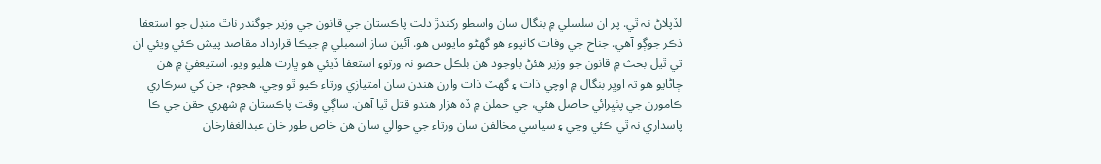لڏپلاڻ نہ ٿي. پر ان سلسلي ۾ بنگال سان واسطو رکندڙ دلت پاڪستان جي قانون جي وزير جوگندر ناٿ منڊل جو استعفا ذڪر جوڳو آهي. جناح جي وفات کانپوء هو گهڻو مايوس هو. آئين ساز اسمبلي ۾ جيڪا قرارداد مقاصد پيش ڪئي ويئي ان تي ٿيل بحث ۾ قانون جو وزير هئڻ باوجود هن بلڪل حصو نہ ورتو۽ استعفا ڏيئي هو ڀارت هليو ويو. استيعفيٰ ۾ هن ڄاڻايو هو تہ اوڀر بنگال ۾ اوچي ذات ۽ گهٽ ذات وارن هندن سان امتيازي ورتاء ڪيو ٿو وڃي. هجوم، جن کي سرڪاري ڪامورن جي پٺڀرائي حاصل هئي، جي حملن ۾ ڏه هزار هندو قتل ٿيا آهن. ساڳي وقت پاڪستان ۾ شھري حقن جي ڪا پاسداري نہ ٿي ڪئي وڃي ۽ سياسي مخالفن سان ورتاء جي حوالي سان هن خاص طور خان عبدالغفارخان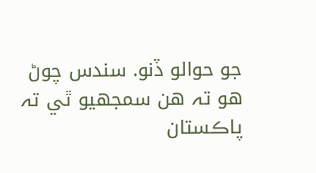جو حوالو ڏنو. سندس چوڻ هو تہ هن سمجهيو ٿي تہ پاڪستان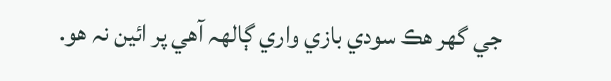جي گهر هڪ سودي بازي واري ڳالھہ آهي پر ائين نہ هو.